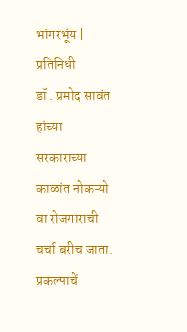भांगरभूंय | प्रतिनिधी
डॉ . प्रमोद सावंत हांच्या सरकाराच्या काळांत नोकऱ्यो वा रोजगाराची चर्चा बरीच जाता. प्रकल्पाचें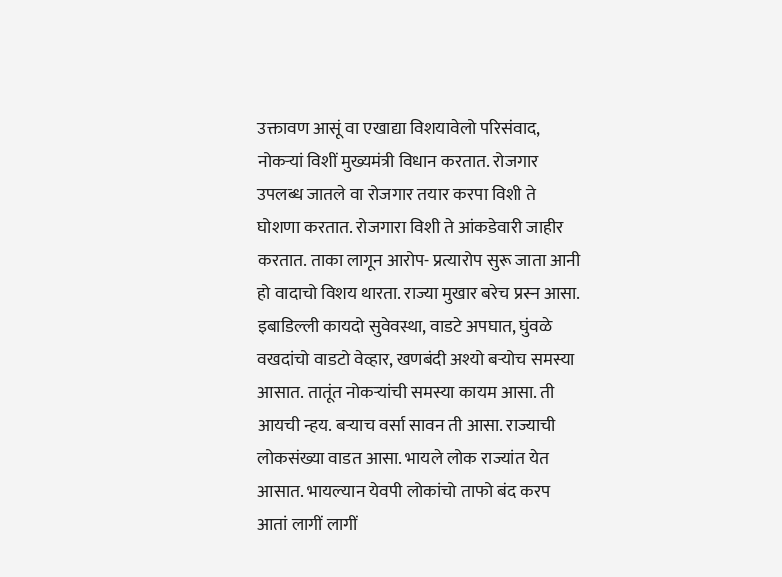उक्तावण आसूं वा एखाद्या विशयावेलो परिसंवाद, नोकऱ्यां विशीं मुख्यमंत्री विधान करतात. रोजगार उपलब्ध जातले वा रोजगार तयार करपा विशी ते घोशणा करतात. रोजगारा विशी ते आंकडेवारी जाहीर करतात. ताका लागून आरोप- प्रत्यारोप सुरू जाता आनी हो वादाचो विशय थारता. राज्या मुखार बरेच प्रस्न आसा. इबाडिल्ली कायदो सुवेवस्था, वाडटे अपघात, घुंवळे वखदांचो वाडटो वेव्हार, खणबंदी अश्यो बऱ्योच समस्या आसात. तातूंत नोकऱ्यांची समस्या कायम आसा. ती आयची न्हय. बऱ्याच वर्सा सावन ती आसा. राज्याची लोकसंख्या वाडत आसा. भायले लोक राज्यांत येत आसात. भायल्यान येवपी लोकांचो ताफो बंद करप आतां लागीं लागीं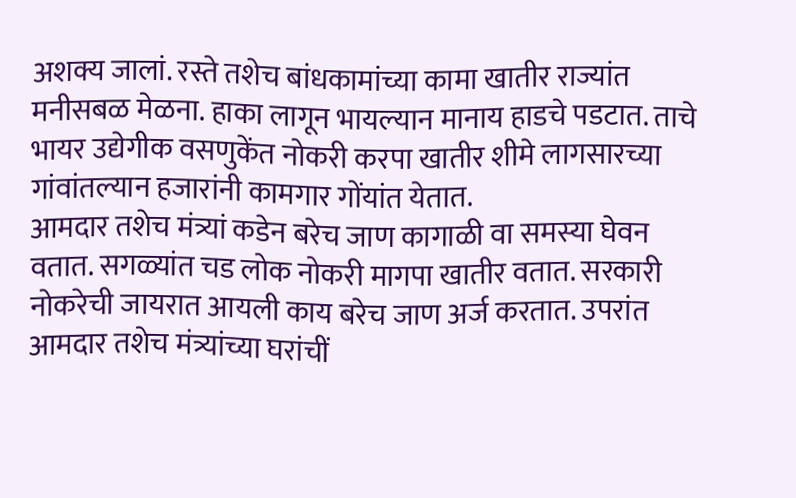अशक्य जालां. रस्ते तशेच बांधकामांच्या कामा खातीर राज्यांत मनीसबळ मेळना. हाका लागून भायल्यान मानाय हाडचे पडटात. ताचे भायर उद्येगीक वसणुकेंत नोकरी करपा खातीर शीमे लागसारच्या गांवांतल्यान हजारांनी कामगार गोंयांत येतात.
आमदार तशेच मंत्र्यां कडेन बरेच जाण कागाळी वा समस्या घेवन वतात. सगळ्यांत चड लोक नोकरी मागपा खातीर वतात. सरकारी नोकरेची जायरात आयली काय बरेच जाण अर्ज करतात. उपरांत आमदार तशेच मंत्र्यांच्या घरांचीं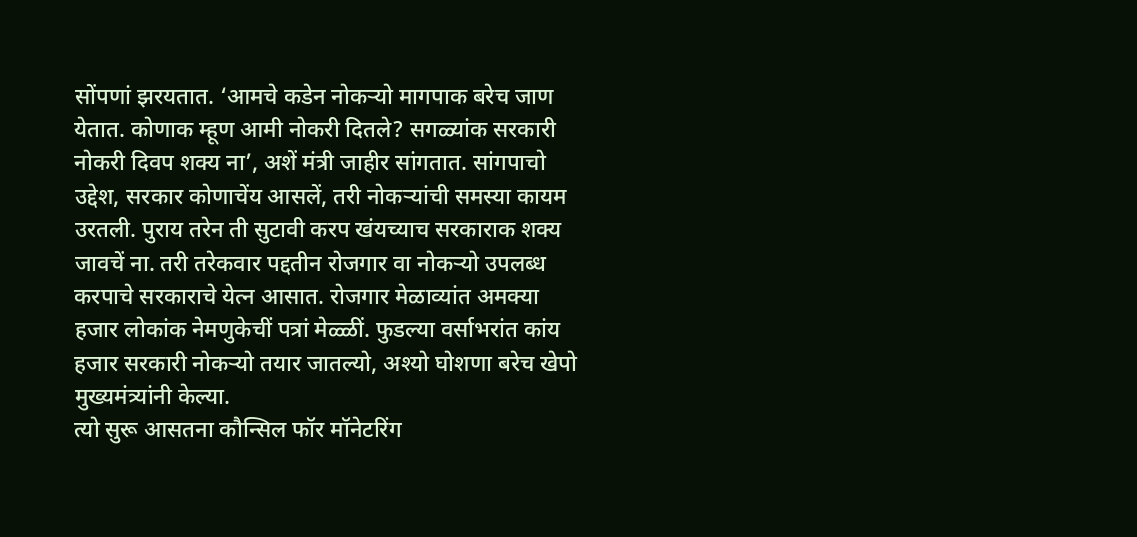सोंपणां झरयतात. ‘आमचे कडेन नोकऱ्यो मागपाक बरेच जाण येतात. कोणाक म्हूण आमी नोकरी दितले? सगळ्यांक सरकारी नोकरी दिवप शक्य ना’, अशें मंत्री जाहीर सांगतात. सांगपाचो उद्देश, सरकार कोणाचेंय आसलें, तरी नोकऱ्यांची समस्या कायम उरतली. पुराय तरेन ती सुटावी करप खंयच्याच सरकाराक शक्य जावचें ना. तरी तरेकवार पद्दतीन रोजगार वा नोकऱ्यो उपलब्ध करपाचे सरकाराचे येत्न आसात. रोजगार मेळाव्यांत अमक्या हजार लोकांक नेमणुकेचीं पत्रां मेळ्ळीं. फुडल्या वर्साभरांत कांय हजार सरकारी नोकऱ्यो तयार जातल्यो, अश्यो घोशणा बरेच खेपो मुख्यमंत्र्यांनी केल्या.
त्यो सुरू आसतना कौन्सिल फॉर मॉनेटरिंग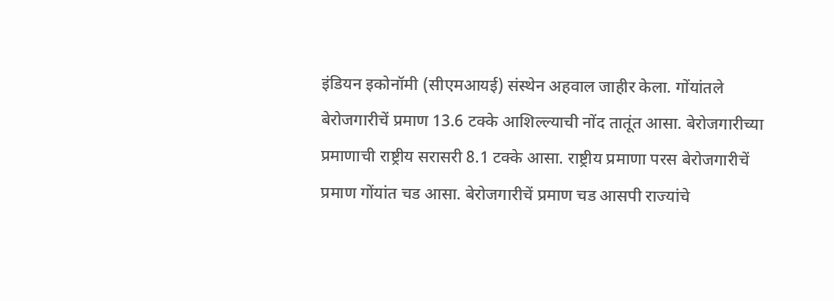इंडियन इकोनॉमी (सीएमआयई) संस्थेन अहवाल जाहीर केला. गोंयांतले बेरोजगारीचें प्रमाण 13.6 टक्के आशिल्ल्याची नोंद तातूंत आसा. बेरोजगारीच्या प्रमाणाची राष्ट्रीय सरासरी 8.1 टक्के आसा. राष्ट्रीय प्रमाणा परस बेरोजगारीचें प्रमाण गोंयांत चड आसा. बेरोजगारीचें प्रमाण चड आसपी राज्यांचे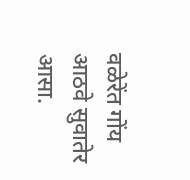वळेरेंत गोंय आठवे सुवातेर आसा.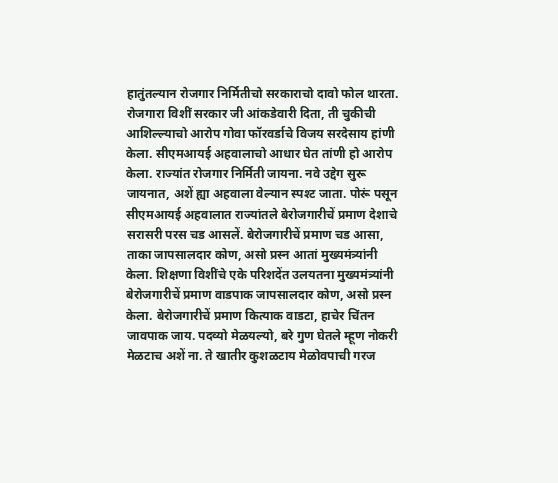हातुंतल्यान रोजगार निर्मितीचो सरकाराचो दावो फोल थारता. रोजगारा विशीं सरकार जी आंकडेवारी दिता, ती चुकीची आशिल्ल्याचो आरोप गोवा फॉरवर्डाचे विजय सरदेसाय हांणी केला. सीएमआयई अहवालाचो आधार घेत तांणी हो आरोप केला. राज्यांत रोजगार निर्मिती जायना. नवे उद्देग सुरू जायनात, अशें ह्या अहवाला वेल्यान स्पश्ट जाता. पोरूं पसून सीएमआयई अहवालात राज्यांतले बेरोजगारीचें प्रमाण देशाचे सरासरी परस चड आसलें. बेरोजगारीचें प्रमाण चड आसा, ताका जापसालदार कोण, असो प्रस्न आतां मुख्यमंत्र्यांनी केला. शिक्षणा विशींचे एके परिशदेंत उलयतना मुख्यमंत्र्यांनी बेरोजगारीचें प्रमाण वाडपाक जापसालदार कोण, असो प्रस्न केला. बेरोजगारीचें प्रमाण कित्याक वाडटा, हाचेर चिंतन जावपाक जाय. पदव्यो मेळयल्यो, बरे गुण घेतले म्हूण नोकरी मेळटाच अशें ना. ते खातीर कुशळटाय मेळोवपाची गरज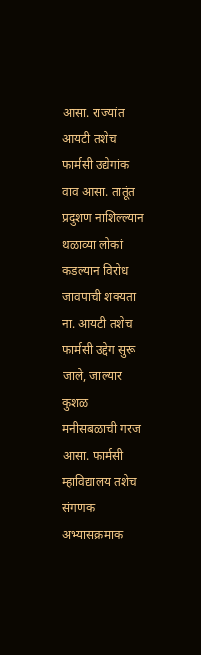आसा. राज्यांत आयटी तशेच फार्मसी उद्येगांक वाव आसा. तातूंत प्रदुशण नाशिल्ल्यान थळाव्या लोकां कडल्यान विरोध जावपाची शक्यता ना. आयटी तशेच फार्मसी उद्देग सुरू जाले, जाल्यार कुशळ मनीसबळाची गरज आसा. फार्मसी म्हाविद्यालय तशेच संगणक अभ्यासक्रमाक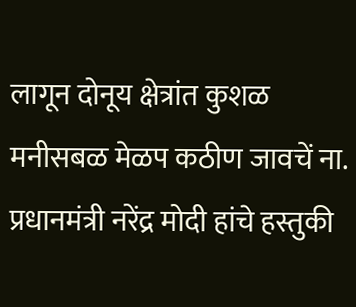लागून दोनूय क्षेत्रांत कुशळ मनीसबळ मेळप कठीण जावचें ना.
प्रधानमंत्री नरेंद्र मोदी हांचे हस्तुकी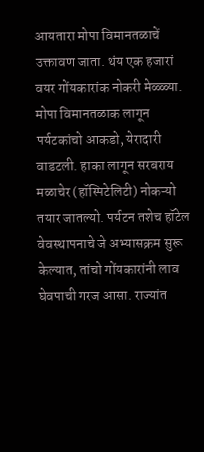आयतारा मोपा विमानतळाचें उक्तावण जाता. थंय एक हजारां वयर गोंयकारांक नोकरी मेळ्ळ्या. मोपा विमानतळाक लागून पर्यटकांचो आकडो, येरादारी वाडटली. हाका लागून सरबराय मळाचेर (हॉस्पिटेलिटी) नोकऱ्यो तयार जातल्यो. पर्यटन तशेच हॉटेल वेवस्थापनाचे जे अभ्यासक्रम सुरू केल्यात, तांचो गोंयकारांनी लाव घेवपाची गरज आसा. राज्यांत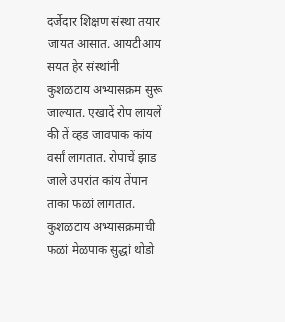दर्जेदार शिक्षण संस्था तयार जायत आसात. आयटीआय सयत हेर संस्थांनी कुशळटाय अभ्यासक्रम सुरू जाल्यात. एखादें रोप लायलें की तें व्हड जावपाक कांय वर्सां लागतात. रोपाचें झाड जाले उपरांत कांय तेंपान ताका फळां लागतात. कुशळटाय अभ्यासक्रमाची फळां मेळपाक सुद्धां थोडो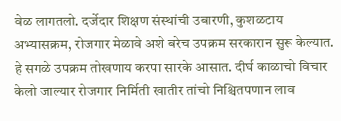वेळ लागतलो. दर्जेदार शिक्षण संस्थांची उबारणी, कुशळटाय अभ्यासक्रम, रोजगार मेळावे अशे बरेच उपक्रम सरकारान सुरू केल्यात. हे सगळे उपक्रम तोखणाय करपा सारके आसात. दीर्घ काळाचो विचार केलो जाल्यार रोजगार निर्मिती खातीर तांचो निश्चितपणान लाव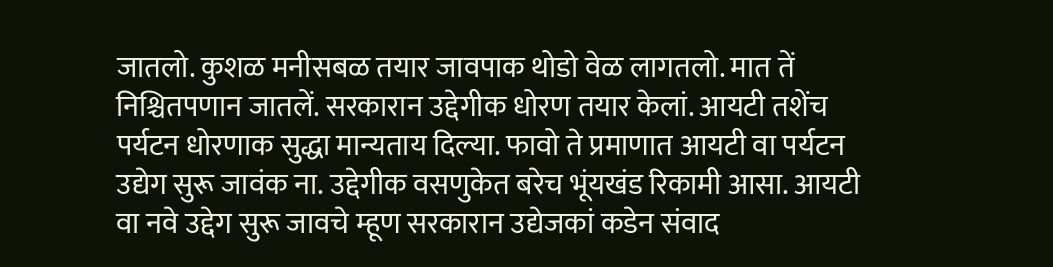जातलो. कुशळ मनीसबळ तयार जावपाक थोडो वेळ लागतलो. मात तें निश्चितपणान जातलें. सरकारान उद्देगीक धोरण तयार केलां. आयटी तशेंच पर्यटन धोरणाक सुद्धा मान्यताय दिल्या. फावो ते प्रमाणात आयटी वा पर्यटन उद्येग सुरू जावंक ना. उद्देगीक वसणुकेत बरेच भूंयखंड रिकामी आसा. आयटी वा नवे उद्देग सुरू जावचे म्हूण सरकारान उद्येजकां कडेन संवाद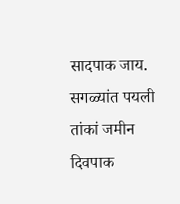सादपाक जाय. सगळ्यांत पयली तांकां जमीन दिवपाक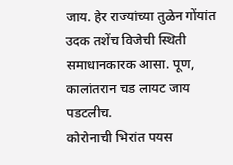जाय. हेर राज्यांच्या तुळेन गोंयांत उदक तशेंच विजेची स्थिती समाधानकारक आसा. पूण, कालांतरान चड लायट जाय पडटलीच.
कोरोनाची भिरांत पयस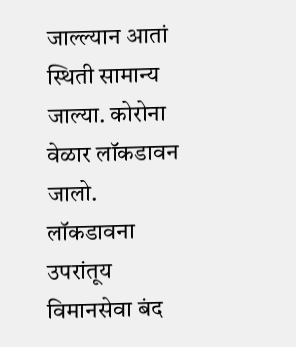जाल्ल्यान आतां स्थिती सामान्य जाल्या. कोरोना वेळार लॉकडावन जालो. लॉकडावना उपरांतूय विमानसेवा बंद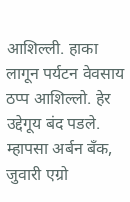आशिल्ली. हाका लागून पर्यटन वेवसाय ठप्प आशिल्लो. हेर उद्देगूय बंद पडले. म्हापसा अर्बन बँक, जुवारी एग्रो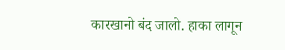कारखानो बंद जालो. हाका लागून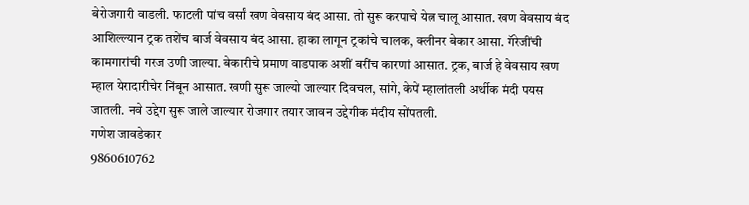बेरोजगारी वाडली. फाटली पांच वर्सां खण वेवसाय बंद आसा. तो सुरू करपाचे येत्न चालू आसात. खण वेवसाय बंद आशिल्ल्यान ट्रक तशेंच बार्ज वेवसाय बंद आसा. हाका लागून ट्रकांचे चालक, क्लीनर बेकार आसा. गॅरेजींची कामगारांची गरज उणी जाल्या. बेकारीचे प्रमाण वाडपाक अशीं बरींच कारणां आसात. ट्रक, बार्ज हे वेवसाय खण म्हाल येरादारीचेर निंबून आसात. खणी सुरू जाल्यो जाल्यार दिवचल, सांगे, केपें म्हालांतली अर्थीक मंदी पयस जातली. नवे उद्देग सुरू जाले जाल्यार रोजगार तयार जावन उद्देगीक मंदीय सोंपतली.
गणेश जावडेकार
9860610762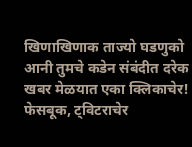खिणाखिणाक ताज्यो घडणुको आनी तुमचे कडेन संबंदीत दरेक खबर मेळयात एका क्लिकाचेर! फेसबूक, ट्विटराचेर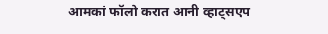आमकां फॉलो करात आनी व्हाट्सएप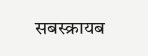सबस्क्रायब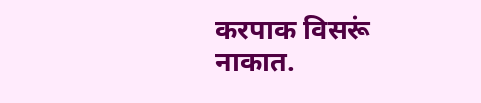करपाक विसरूं नाकात.